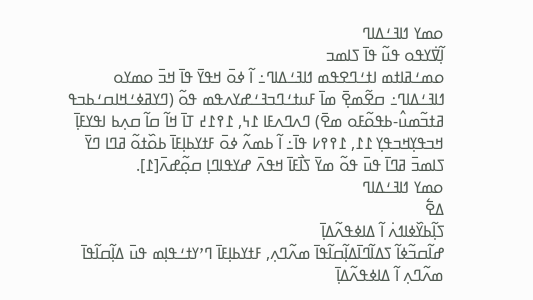ߋߘߌ ߗߊߔߑߡߊߣ
ߊ߲߬ߜ߭ߌߟߋ ߟߎ߬ ߟߊ߫ ߖߊߘߏ
ߋߘߑߥߊߙߘ ߊߙߑߣߐߟߘ ߗߊߔߑߡߊߣ߸ ߊ߬ ߦߋ߫ ߞߟߌ߫ ߟߊ߫ ߞߏ߫ ߋߘߌߋ ߗߊߔߑߡߊߣ߸ ߛߐ߬ߘߐ߲߫ ߘߊ߫ ߓߎߙߑߣߏߔߑߝߌߍߟߘ ߟߋ߬ (ߣߌߥߦߑߞߊߛߑߕߏߟ ߥߙߏ߬ߘߎ߮-ߕߟߋ߬ߓߋ ߘߐ߫) ߣߍߣߍߓߊ ߁߆, ߁߉߁߄ ߠߊ߫ ߞߊ߬ ߛߊ߬ ߛߍ߲ߕ ߊߟߌߓߊ߲߫ ߞߏߟߌ߲ߞߏߟߌ߲ ߁߁, ߁߉߉߇ ߟߊ߫߸ ߊ߬ ߕߘߍ߬ ߦߋ߫ ߓߙߌߕߊ߲ߓߊ߫ ߕߋ߰ߙߋ߬ ߥߣߊ ߣߌ߫ ߖߊߘߏ߫ ߥߣߊ߫ ߟߎ߫ ߟߋ߬ ߘߌ߫ ߖߊ߯ߓߊ߫ ߞߟߍ߫ ߝߌߟߊߣߊ߲ ߛߋ߲߬ߝߍ߫[߁].
ߋߘߌ ߗߊߔߑߡߊߣ
ߡߐ߱
ߖߊ߲߬ߕߌ߰ߦߊߗߍ߭ ߊ߬ ߡߊߦߟߍ߬ߡߊ߲߫
ߝߊ߬ߛߏ߬ߦߊ߬ ߖߡߊ߬ߣߊ߫ߡߊ߲߬ߛߊ߬ߟߊ߫ ߘߍ߬ߣߍ߲, ߓߙߌߕߊ߲ߓߊ߫ ߣߴߌߙߑߟߊ߲ߘ ߟߎ߫ ߡߊ߲߬ߛߊ߬ߟߊ߫ ߘߍ߬ߣߍ߲ ߊ߬ ߡߊߦߟߍ߬ߡߊ߲߫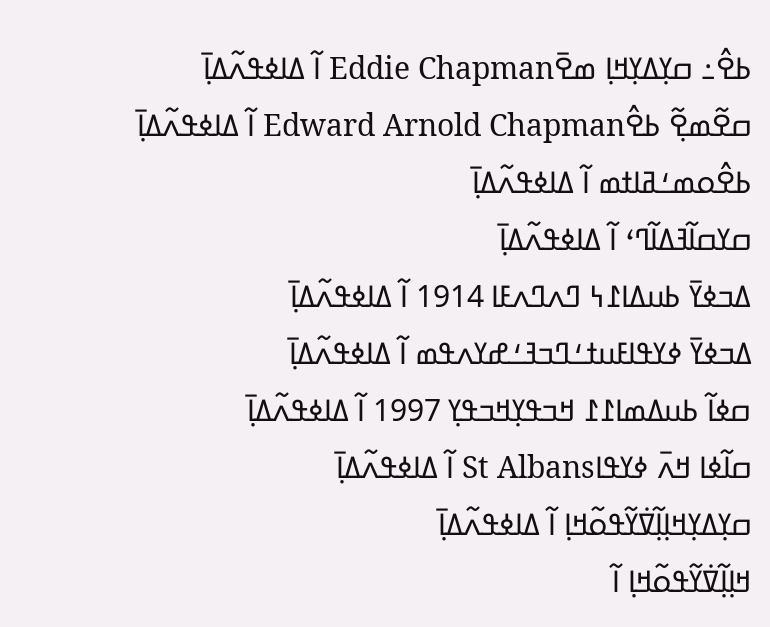ߕߐ߮߸ ߛߌ߲ߡߌ߲ߞߊ߲ ߘߐ߫Eddie Chapman ߊ߬ ߡߊߦߟߍ߬ߡߊ߲߫
ߛߐ߬ߘߐ߲߬ ߕߐ߮Edward Arnold Chapman ߊ߬ ߡߊߦߟߍ߬ߡߊ߲߫
ߕߐ߮ߋߘߑߥߊߙߘ ߊ߬ ߡߊߦߟߍ߬ߡߊ߲߫
ߛߌߛߊ߬ߔߡߊ߬ߣߵ ߊ߬ ߡߊߦߟߍ߬ߡߊ߲߫
ߡߏߦߌ߫ ߕߎߡߊ߁߆ ߣߍߣߍߓߊ 1914 ߊ߬ ߡߊߦߟߍ߬ߡߊ߲߫
ߡߏߦߌ߫ ߦߌߟߊߓߎߙߑߣߏߔߑߝߌߍߟߘ ߊ߬ ߡߊߦߟߍ߬ߡߊ߲߫
ߛߦߊ߬ ߕߎߡߘߊ߁߁ ߞߏߟߌ߲ߞߏߟߌ߲ 1997 ߊ߬ ߡߊߦߟߍ߬ߡߊ߲߫
ߛߊ߬ߦߊ ߞߍ߫ ߦߌߟߊSt Albans ߊ߬ ߡߊߦߟߍ߬ߡߊ߲߫
ߛߌ߲ߡߌ߲ߞߊ߲ߊ߲߬ߜ߭ߌ߬ߟߋ߬ߞߊ߲ ߊ߬ ߡߊߦߟߍ߬ߡߊ߲߫
ߞߊ߲ߊ߲߬ߜ߭ߌ߬ߟߋ߬ߞߊ߲ ߊ߬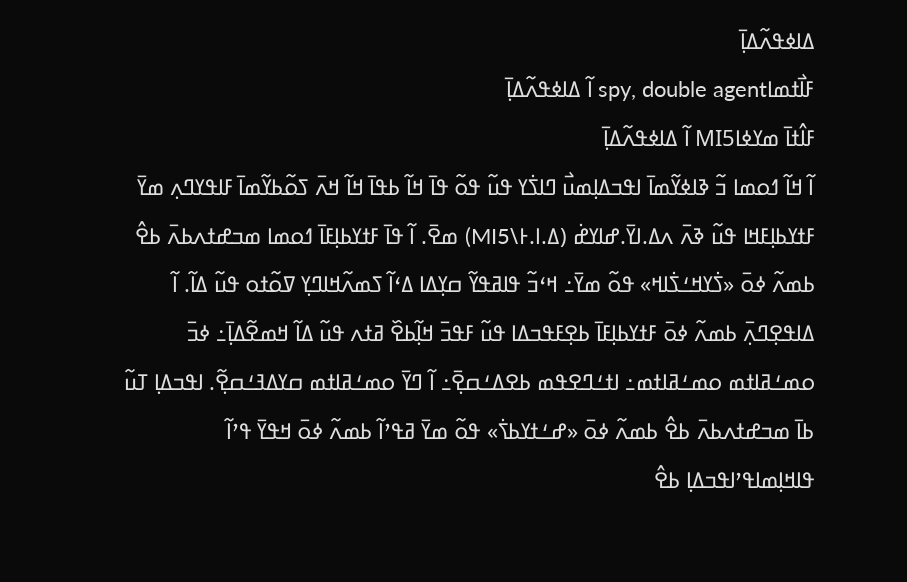ߡߊߦߟߍ߬ߡߊ߲߫
ߓߊ߯ߙߘߊspy, double agent ߊ߬ ߡߊߦߟߍ߬ߡߊ߲߫
ߓߊ߮ߙߊ߫ ߘߌߦߊMI5 ߊ߬ ߡߊߦߟߍ߬ߡߊ߲߫
ߊ߬ ߞߊ߬ ߗߋߘߊ ߏ߬ ߢߊߦߌ߬ߘߊ߫ ߊߟߏߡߊ߲ߘߎ߯ ߣߊߖ߭ߌ ߟߎ߬ ߟߋ߬ ߟߊ߫ ߞߊ߬ ߕߟߊ߫ ߞߊ߬ ߞߍ߫ ߖߋ߬ߕߌ߬ߘߊ߫ ߓߊߟߌߣߍ߲ ߘߌ߫ ߓߙߌߕߊ߲ߓߞߊ ߟߎ߬ ߢߍ߫ ߍߡ.ߊߌ߫.ߝߊߌߝ߭ (ߡ.ߊ.߅\MI5) ߘߐ߫. ߊ߬ ߟߊ߫ ߓߙߌߕߊ߲ߓߊ߫ ߗߋߘߊ ߘߏߝߙߍߕߍ߫ ߕߐ߮ ߕߘߍ߬ ߦߋ߫ «ߖ߭ߌߞߑߖ߭ߊߞ» ߟߋ߬ ߘߌ߫߸ ߞߵߏ߬ ߟߊߥߟߌ߬ ߛߌ߲ߡߊ ߡߵߊ߬ ߖߘߍ߬ߞߊߣߌ߲ ߜߋ߬ߙߋ ߟߎ߬ ߡߊ߬. ߊ߬ ߡߊߟߐ߲ߣߍ߲߫ ߕߘߍ߬ ߦߋ߫ ߓߙߌߕߊ߲ߓߊ߫ ߕߐ߲ߓߟߏߡߊ ߟߎ߬ ߓߟߏ߫ ߞߊ߲߬ߕߐ߰ ߥߙߍ ߟߎ߬ ߡߊ߬ ߞߘߐ߬ߡߊ߲߫߸ ߦߏ߫ ߋߘߑߥߊߙߘ ߋߘߑߥߊߙߘ߸ ߊߙߑߣߐߟߘ ߕߐߡߑߛߐ߲߫߸ ߊ߬ ߣߌ߫ ߋߘߑߥߊߙߘ ߛߌߡߔߑߛߐ߲߬. ߊߟߏߡߊ߲ ߠߎ߬ ߕߊ߫ ߘߏߝߙߍߕߍ߫ ߕߐ߮ ߕߘߍ߬ ߦߋ߫ «ߝߑߙߌߕߖ߭» ߟߋ߬ ߘߌ߫ ߥߟߴߊ߬ ߕߘߍ߬ ߦߋ߫ ߞߟߌ߫ ߟߴߊ߬ ߟߊߞߊ߲ߘߊߟߴߊߟߏߡߊ߲ ߕߐ߮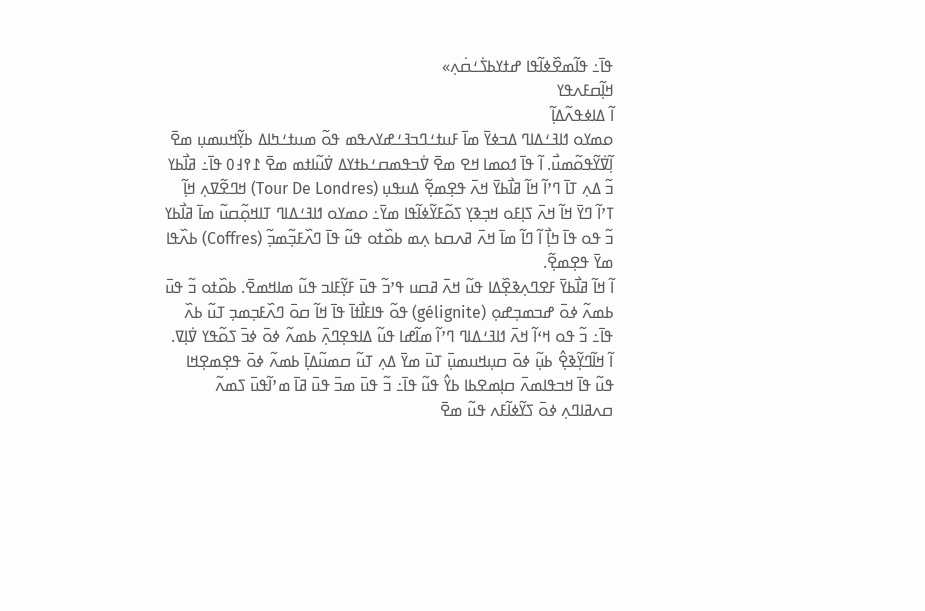ߟߊ߫߸ ߟߊ߬ߘߐ߰ߦߊ߬ߟߊ ߝߙߌߕߖ߭ߑߛ߭ߍ߲»
ߞߊ߲߬ߛߓߍߟߌ
ߊ߬ ߡߊߦߟߍ߬ߡߊ߲߬
ߋߘߌߋ ߗߊߔߑߡߊߣ ߡߏߦߌ߫ ߘߊ߫ ߓߎߙߑߣߏߔߑߝߌߍߟߘ ߟߋ߬ ߘߎߙߑߤߊߡ ߕߌ߲߬ߞߎߘߎ߲ ߘߐ߫ ߊ߲߬ߜ߭ߌ߬ߟߋ߬ߘߎ߯. ߊ߬ ߟߊ߫ ߗߋߘߊ ߞߐ ߘߐ߫ ߜ߭ߏߟߘߛߑߕߙߌߡ ߜ߭ߎ߬ߊߙߘ ߘߐ߫ ߁߉߃߀ ߟߊ߫߸ ߥߊ߯ߕߌ ߏ߬ ߡߍ߲ ߠߊ߫ ߣߴߊ߬ ߞߊ߬ ߥߊ߯ߕߌ߫ ߞߍ߫ ߟߐ߲ߘߐ߲߬ ߡߎߟߎ߲ (Tour De Londres) ߞߣߐ߬ߜߍ߲ ߞߊ߲߬ ߠߴߊ߬ ߣߌ߫ ߞߊ߬ ߞߍ߫ ߖߊ߲ߓߋ ߞߏ߲ߢߌ߲ ߖߋ߬ߓߌ߬ߦߊ߬ߟߊ ߘߌ߫߸ ߋߘߌߋ ߗߊߔߑߡߊߣ ߠߊߞߋ߲߬ߛߎ߬ ߘߊ߫ ߥߊ߯ߕߌ ߏ߬ ߟߋ ߟߊ߫ ߤߊ߲߯ ߊ߬ ߣߊ߬ ߘߊ߫ ߞߍ߫ ߥߍߛߕ ߍ߲ߘ ߕߋ߰ߙߋ ߟߎ߬ ߟߊ߫ ߣߍ߰ߓߏ߲߬ߘߏ߲߬ (Coffres) ߕߍ߰ߟߊ ߘߌ߫ ߟߐ߲ߘߐ߲߬.
ߊ߬ ߞߊ߬ ߥߊ߯ߕߌ߫ ߓߐߣߍ߲ߢߐ߲߰ߡߊ ߟߎ߬ ߞߍ߫ ߥߛߎ ߟߴߏ߬ ߟߎ߫ ߓߌ߲߬ߓߊߏ ߟߎ߬ ߘߊߞߘߐ߫. ߕߋ߰ߙߋ ߏ߬ ߟߎ߫ ߕߘߍ߬ ߦߋ߫ ߝߏߘߏ߲ߝߋ߲ (gélignite) ߟߋ߬ ߟߊߓߊ߯ߙߊ߫ ߟߊ߫ ߞߊ߬ ߛߋ߫ ߣߍ߰ߓߏ߲ߘߏ߲ ߠߎ߬ ߕߍ߰ ߟߊ߫߸ ߏ߬ ߟߋ ߞߵߊ߬ ߞߍ߫ ߗߊߔߑߡߊߣ ߣߴߊ߬ ߘߊ߬ߝߊ ߟߎ߬ ߡߊߟߐ߲ߣߍ߲߫ ߕߘߍ߬ ߦߋ߫ ߦߏ߫ ߖߋ߬ߟߌ ߜ߭ߊ߲ߜ. ߊ߬ ߞߊ߬ߣߌ߲߬ߢߐ߲߮ ߕߎ߲߬ ߦߋ߫ ߛߎ߲ߞߎߘߎ߲߫ ߠߎ߫ ߘߌ߫ ߡߍ߲ ߠߎ߬ ߛߘߎ߬ߡߊ߲߫ ߕߘߍ߬ ߦߋ߫ ߟߐ߲ߘߐ߲ߞߊ ߟߎ߬ ߟߊ߫ ߞߏߟߊߘߍ߫ ߛߊ߲ߘߐߕߊ ߕߌ߮ ߟߎ߬ ߟߊ߫߸ ߏ߬ ߟߎ߫ ߘߏ߫ ߟߎ߫ ߥߊ߫ ߘߴߊ߬ߟߎ߫ ߖߘߍ߬ ߛߍߥߊߣߍ߲ ߦߋ߫ ߖߌ߬ߦߊ߬ߓߍ ߟߎ߬ ߘߐ߫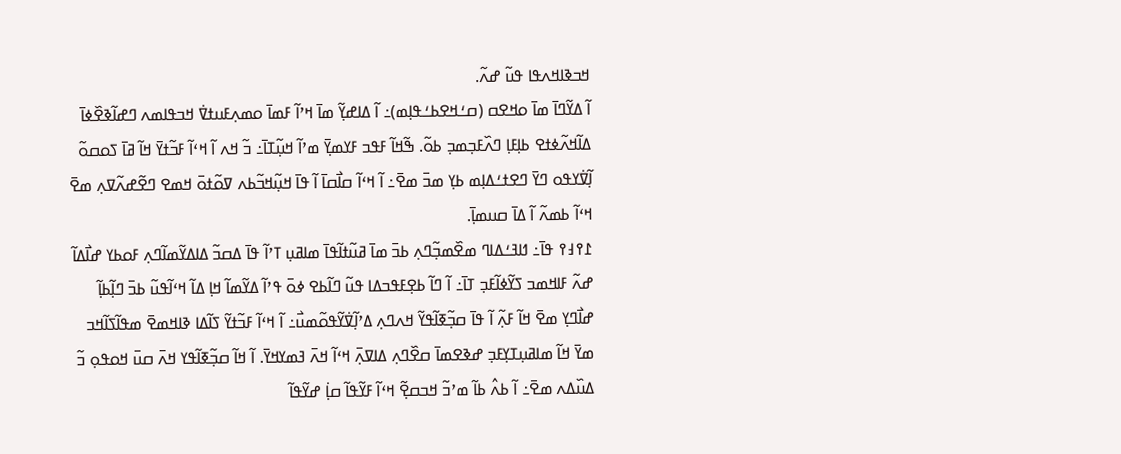ߞߏߢߊߞߍߟߊ ߟߎ߬ ߝߍ߬.
ߊ߬ ߡߌ߬ߣߊ߫ ߘߊ߫ ߋߞߐߛ (ߛߑߞߐߕߑߟߊ߲ߘ)߸ ߊ߬ ߡߊߝߌ߲߬ ߘߊ߫ ߞߴߊ߬ ߓߘߊ߫ ߋߘߍ߲ߓߎߙߜ߭ ߞߏߟߊߘߍ ߣߝߊ߬ߢߐ߰ߦߊ߫ ߡߊ߬ߞߍ߬ߦߙߐ ߕߊ߲ߓߊ߲ ߣߍ߰ߓߏ߲ߘߏ߲ ߕߋ߬. ߒ߬ߞߊ߬ ߓߟߏ ߓߌߘߌ߲߫ ߘߴߊ߬ ߞߎ߲߬ߠߊ߫߸ ߏ߬ ߞߍ ߊ߬ ߞߵߊ߬ ߓߏ߬ߙߌ߫ ߞߊ߬ ߥߊ߫ ߖߋߛߋ߬ ߊ߲߬ߜ߭ߌߟߋ ߣߌ߫ ߣߐߙߑߡߊ߲ߘ ߕߌ߲ ߘߏ߫ ߘߐ߫߸ ߊ߬ ߞߵߊ߬ ߛߊ߯ߛߊ߫ ߊ߬ ߟߊ߫ ߞߎ߲߬ߞߏ߬ߕߍ ߜߋ߬ߙߋ߫ ߞߘߐ ߣߐ߬ߝߍ߬ߜߍ߲ ߘߐ߫ ߞߵߊ߬ ߕߘߍ߬ ߊ߬ ߡߊ߫ ߛߎߘߊ߲߫.
߁߉߃߉ ߟߊ߫߸ ߗߊߔߑߡߊߣ ߘߐ߰ߘߏ߲߬ߣߍ߲ ߕߏ߫ ߘߊ߫ ߥߎ߬ߙߊ߬ߟߊ߫ ߘߊߥߎ߲ ߠߴߊ߬ ߟߊ߫ ߡߛߏ߬ ߡߊߡߌ߬ߘߊ߬ߣߍ߲ ߓߋߕߌ ߝߊ߯ߡߊ߬ ߝߍ߬ ߓߊߞߘߏ ߖߌ߬ߦߊ߬ߓߏ߲ ߠߊ߫߸ ߊ߬ ߣߊ߬ ߕߐ߲ߓߟߏߡߊ ߟߎ߬ ߣߊ߬ߕߐ ߦߋ߫ ߟߴߊ߬ ߡߌ߬ߘߊ߬ ߞߊ߲ ߡߊ߬ ߞߵߊ߬ߟߎ߬ ߕߏ߫ ߣߊ߲߬ߕߊ߲߬ ߝߊ߯ߣߌ߲ ߘߐ߫ ߞߊ߬ ߓߍ߲߬ ߊ߬ ߟߊ߫ ߛߏ߲߬ߧߊ߬ߟߌ߬ ߞߍߣߍ߲ ߡߴߊ߲߬ߜ߭ߌ߬ߟߋ߬ߘߎ߯߸ ߊ߬ ߞߵߊ߬ ߓߏ߬ߙߌ߬ ߖߊ߬ߡߊ ߢߊߞߘߐ߫ ߘߟߊ߬ߖߊ߬ߞߏ ߘߌ߫ ߞߊ߬ ߘߊߥߎ߲ߠߌ߲ߓߏ߲ ߝߢߐߘߊ߫ ߛߐ߰ߣߍ߲ ߡߊߜߍ߲߫ ߞߵߊ߬ ߞߍ߫ ߔߘߌߞߌ߫. ߊ߬ ߞߊ߬ ߛߏ߲߬ߧߊ߬ߟߌ ߞߍ߫ ߛߎ߫ ߞߋߟߋ߲ ߏ߬ ߡߎ߰ߡߍ ߘߐ߫߸ ߊ߬ ߕߍ߮ ߕߊ߬ ߘߴߏ߬ ߞߏߛߐ߲߬ ߞߵߊ߬ ߓߌ߬ߟߊ߬ ߛߊ߲߭ ߝߌ߬ߟߊ߬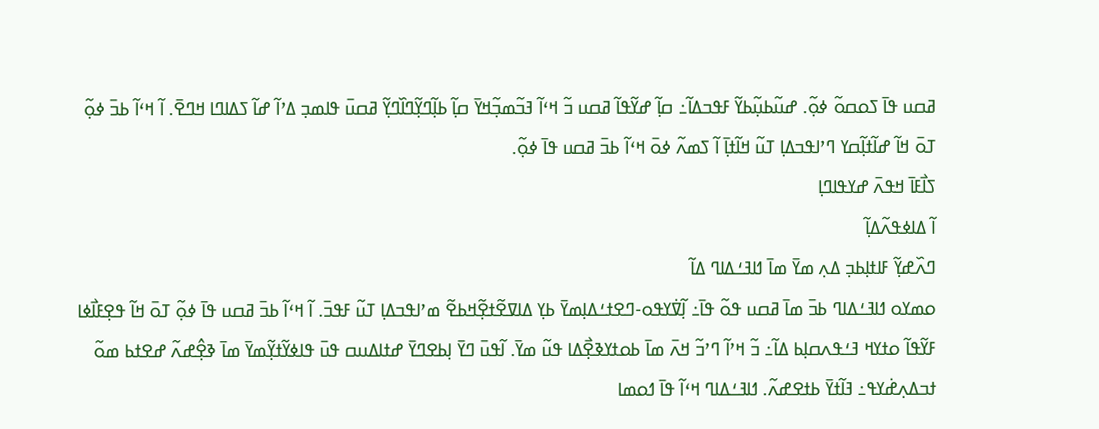ߥߛߎ ߟߊ߫ ߖߋߛߋ߬ ߦߋ߲߬. ߝߎ߬ߕߎ߲߬ߕߌ߬ ߓߟߏߡߊ߬߸ ߛߊ߲߬ ߝߌ߬ߟߊ߬ ߥߛߎ ߏ߬ ߞߵߊ߬ ߔߏ߬ߘߏ߲߬ߞߌ߫ ߛߊ߲߬ ߕߊ߲߬ߣߌ߲߬ߣߊ߰ߣߌ߲߬ ߥߛߎ߫ ߟߊߘߏ߲ ߡߴߊ߬ ߝߊ߬ ߖߡߊߣߊ ߞߣߐ߫. ߊ߬ ߞߵߊ߬ ߕߏ߫ ߦߋ߲߬ ߠߋ߫ ߞߊ߬ ߝߊ߬ߙߊ߲߬ߛߌ ߣߴߊߟߏߡߊ߲ ߠߎ߬ ߞߊ߬ߙߊ߲߫ ߊ߬ ߖߘߍ߬ ߦߋ߫ ߞߵߊ߬ ߕߏ߫ ߥߛߎ ߟߊ߫ ߦߋ߲߬.
ߖߊ߯ߓߊ߫ ߞߟߍ߫ ߝߌߟߊߣߊ߲
ߊ߬ ߡߊߦߟߍ߬ߡߊ߲߬
ߣߍ߰ߝߌ߲߬ ߓߊߙߊ߲ߕߏ߲ ߡߍ߲ ߘߌ߫ ߘߊ߫ ߗߊߔߑߡߊߣ ߡߊ߬
ߋߘߌߋ ߗߊߔߑߡߊߣ ߕߏ߫ ߘߊ߫ ߥߛߎ ߟߋ߬ ߟߊ߫߸ ߊ߲߬ߜ߭ߌߟߋ-ߣߐߙߑߡߊ߲ߘߌ߫ ߕߌ߲ ߡߊߜߐ߬ߙߐ߲߬ߞߕߐ߬ ߘߴߊߟߏߡߊ߲ ߠߎ߬ ߓߟߏ߫. ߊ߬ ߞߵߊ߬ ߕߏ߫ ߥߛߎ ߟߊ߫ ߦߋ߲߬ ߠߋ߫ ߞߊ߬ ߟߐ߲ߓߊ߯ߦߊ ߓߌ߬ߟߊ߬ ߋߙߌߞ ߔߑߟߍߛߊ߲ߕ ߡߊ߬߸ ߏ߬ ߞߴߊ߬ ߣߴߏ߬ ߞߍ߫ ߘߊ߫ ߕߋߙߌߢߐ߲߯ߡߊ ߟߎ߬ ߘߌ߫. ߊ߬ߟߎ߫ ߣߌ߫ ߊ߲ߕߐߣߌ߫ ߝߙߊߡߎߛ ߟߎ߫ ߟߊߦߌ߬ߙߌ߲߬ߘߌ߫ ߘߊ߫ ߢߐ߲߮ߝߍ߬ ߝߐߙߕ ߘߋ߬ ߙߏߡߍ߲ߝ߭ߌߟ߸ ߔߊ߬ߙߌ߫ ߕߙߐߝߍ߬. ߗߊߔߑߡߊߣ ߞߵߊ߬ ߟߊ߫ ߗߋߘߊ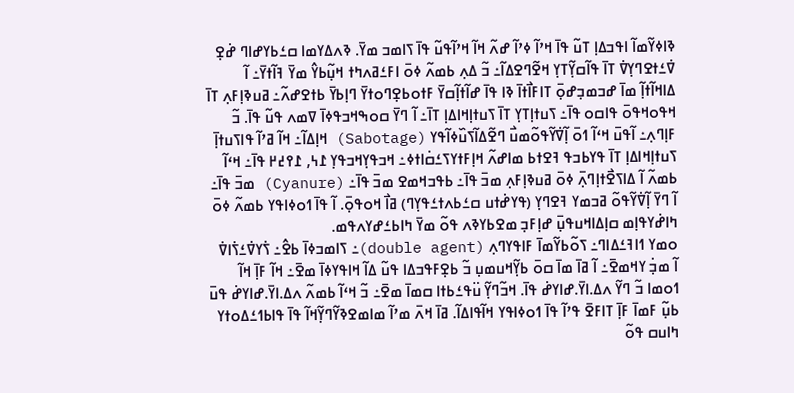ߢߊߦߌ߬ߘߊ߬ ߊߟߏߡߊ߲ ߠߎ߬ ߟߊ߫ ߞߴߊ߬ ߦߴߊ߬ ߝߍ߬ ߞߊ߬ ߞߴߊ߬ߟߎ߬ ߟߊ߫ ߖߊߘߏ ߘߌ߫. ߢߍߡߌߘߊ ߛߑߕߌߝߊߣ ߝ߭ߐ߲ ߜ߭ߑߙߐߣߌ߲ߜ߭ ߠߊ߫ ߟߊ߬ߛߌ߲߬ߠߌ߲ ߞߐ߬ߣߐߡߊ߬߸ ߏ߬ ߡߍ߲ ߕߘߍ߬ ߦߋ߫ ߊߓߑߥߍߤߙ ߞߎ߲߬ߕߌ߮ ߘߌ߫ ߔߊ߬ߙߌ߫߸ ߊ߬ ߡߊߞߊ߬ߙߊ߲߬ ߘߊ߫ ߝߏߘߏ߲ߝߋ߲߫ ߠߊߓߊ߯ߙߊ߫ ߢߊ ߟߊ߫ ߝߊ߬ߙߊ߲߬ߛߌ߫ ߓߙߋߕߐ߲ߣߋߙߌ߫ ߣߊ߲ߕߌ߫ ߕߙߐߝߍ߬߸ ߥߎߢߊ߲ߓߍ߲ ߠߊ߫ ߞߟߋߞߟߋ߫ ߟߊߛߋ ߟߊ߫߸ ߖߎߙߊ߲ߠߌ߲ ߠߊ߫ ߖߎߙߊ߲ߞߊߡߊ߲ ߠߊ߫߸ ߊ߬ ߣߌ߫ ߛߋߒߞߏߟߦߊ߫ ߜߘߍ ߟߎ߬ ߟߊ߫. ߏ߬ ߓߊ߲ߣߍ߲߸ ߊ߬ߟߎ߫ ߞߵߊ߬ ߗߋ߫ ߊ߲߬ߜ߭ߌ߬ߟߋ߬ߘߎ߯ ߣߐ߬ߡߊ߬ߖߎ߰ߦߊ߬ߟߌ (Sabotage) ߞߊ߲ߡߊ߬߸ ߞߊ߬ ߥߴߊ߬ ߟߊߖߎߙߊ߲߫ ߖߎߙߊ߲ߞߊߡߊ߲ ߠߊ߫ ߟߌߕߏߟ ߔߐߙߕ ߘߊߝߍ߬ ߞߊ߲ߓߙߌߖߑߛ߭ߊߙߦ߸ ߞߏߟߌ߲ߞߏߟߌ߲ ߁߆, ߁߉߄߂ ߟߊ߫߸ ߞߵߊ߬ ߕߘߍ߬ ߊ߬ ߡߊߖߐ߯ߙߊ߲ߣߍ߲߫ ߦߋ߫ ߥߎߢߊ߲ߓߍ߲ ߘߏ߫ ߟߊ߫߸ ߕߟߏߞߘߐ ߘߏ߫ ߟߊ߫߸ (Cyanure) ߘߏ߫ ߟߊ߫߸ ߊ߬ ߣߌ߫ ߊ߲߬ߜ߭ߌ߬ߟߋ߬ ߥߏߘߌ ߔߐߣߌ߲ (ߟߌߝ߭ߙߎ ߛߑߕߍߙߑߟߌ߲ߣ) ߥߊ߯ ߞߋߟߋ߲߫. ߊ߬ ߟߊ߫ ߗߋߦߊߟߌ ߕߘߍ߬ ߦߋ߫ ߤߊߝ߭ߌߟߊ߲ߘ ߛߊ߲ߡߊߞߎߟߎ߲߫ ߝߊ߲ߓߏ߲ ߘߐߕߌߢߍ ߟߋ߬ ߘߌ߫ ߤߊߕߑߝߌߍߟߘ.
ߋߘߌ ߗߊߔߑߡߊߣ߸ ߖߋ߬ߕߌ߬ߘߊ߫ ߓߊߟߌߣߍ߲ (double agent)߸ ߖߊߘߏߦߊ߫ ߕߐ߮߸ ߖ߭ߌߜ߭ߑߖ߭ߊߜ߭
ߊ߬ ߘߏ߲߭ ߌߞߘߐ߫߸ ߊ߬ ߥߊ߫ ߘߊ߫ ߛߋ߫ ߕߌ߲߬ߞߎߘߎ߲ ߏ߬ ߕߐ߲ߓߟߏߡߊ ߟߎ߬ ߡߊ߬ ߞߊߟߌߦߊ߫ ߘߐ߫߸ ߞߊ߬ ߓߊ߲߫ ߞߊ߬ ߗߋߘߊ ߏ߬ ߣߌ߬ ߍߡ.ߊߌ߫.ߝߊߌߝ߭ ߟߊ߫. ߞߏ߬ߣߌ߲߬ ߎ߳ߟߑߕߙߊ ߛߘߊ߫ ߘߐ߫߸ ߏ߬ ߞߵߊ߬ ߕߘߍ߬ ߍߡ.ߊߌ߫.ߝߊߌߝ߭ ߟߎ߫ ߕߎ߲߬ ߓߘߊ߫ ߓߊ߲߫ ߠߊߓߐ߫ ߟߴߊ߬ ߟߊ߫ ߗߋߦߊߟߌ ߞߊ߬ߟߊߡߊ߬. ߥߊ߫ ߞߍ߫ ߘߴߊ߬ ߘߊߘߐߢߌ߬ߣߌ߲߬ߞߊ߬ ߟߊ߫ ߟߊߕߗߑߡߋߙߌ ߤߊߎߛ ߟߋ߬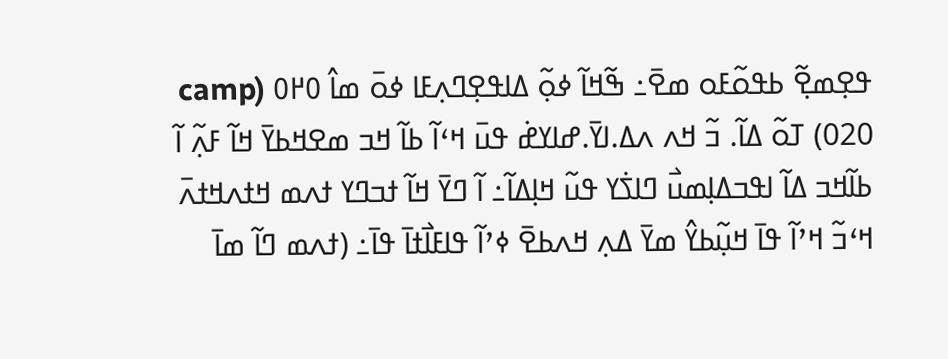ߟߐ߲ߘߐ߲߬ ߕߟߋ߬ߓߋ ߘߐ߫߸ ߒ߬ߞߊ߬ ߦߋ߲߬ ߡߊߟߐ߲ߣߍ߲ߓߊ ߦߋ߫ ߘߊ߮ ߀߂߀ (camp 020) ߠߋ߬ ߡߊ߬. ߏ߬ ߞߍ ߍߡ.ߊߌ߫.ߝߊߌߝ߭ ߟߎ߫ ߞߵߊ߬ ߕߊ߬ ߞߏ ߘߐߞߕߌ߫ ߞߊ߬ ߓߍ߲߬ ߊ߬ ߕߊ߬ߞߏ ߡߊ߬ ߊߟߏߡߊ߲ߘߎ߯ ߣߊߖ߭ߌ ߟߎ߬ ߞߊ߲ߡߊ߬߸ ߊ߬ ߣߌ߫ ߞߊ߬ ߙߏߣߌ ߙߍߘ ߞߙߍߞߙߍ߫ ߞߵߏ߬ ߞߴߊ߬ ߟߊ߫ ߞߎ߲߬ߕߌ߮ ߘߌ߫ ߡߍ߲ ߞߍߕߐ߫ ߦߴߊ߬ ߟߊߓߊ߯ߙߊ߫ ߟߊ߫߸ (ߙߍߘ ߣߊ߬ ߘߊ߫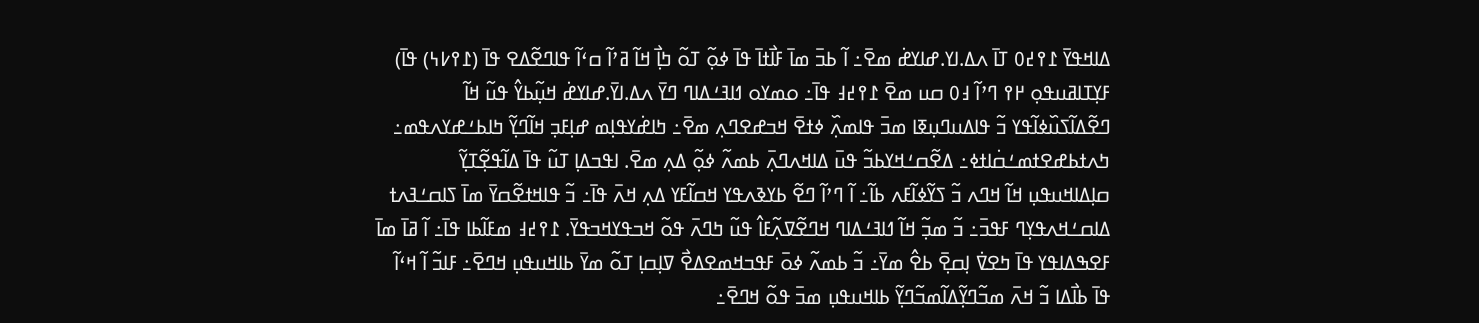ߡߊߞߟߌ߫ ߁߉߄߀ ߠߊ߫ ߍߡ.ߊߌ.ߝߊߌߝ߭ ߘߐ߫߸ ߊ߬ ߕߏ߫ ߘߊ߫ ߓߊ߯ߙߊ߫ ߟߊ߫ ߦߋ߲߬ ߠߋ߬ ߤߊ߲߯ ߞߊ߬ ߥߴߊ߬ ߛߵߊ߬ ߟߊߣߐ߬ߡߐ ߟߊ߫ (߁߉߇߆) ߟߊ߫)
ߓߌ߲ߠߊߥߎߟߋ߲ ߂߉ ߣߴߊ߬ ߃߀ ߛߎ ߘߐ߫ ߁߉߄߃ ߟߊ߫߸ ߋߘߌߋ ߗߊߔߑߡߊߣ ߣߌ߫ ߍߡ.ߊߌ߫.ߝߊߌߝ߭ ߞߎ߲߬ߕߌ߮ ߟߎ߬ ߞߊ߬ ߣߐ߬ߡߊ߬ߖߎ߰ߦߊ߬ߟߌ ߏ߬ ߟߊߡߎߣߎ߲ߧߊ ߘߏ߫ ߟߊߘߍ߲߰ ߦߙߐ߫ ߞߏߝߐߣߍ߲ ߘߐ߫߸ ߤߊߝ߭ߌߟߊ߲ߘ ߝߊ߲ߓߏ߲ ߞߊ߬ߣߌ߲߬ ߤߊߕߑߝߌߍߟߘ߸ ߤߍߙߕߝߐߙߘߑߛ߭ߊߙߦ߸ ߡߐ߬ߛߑߞߌߕߏ߬ ߟߎ߫ ߡߊߞߍߣߍ߲߫ ߕߘߍ߬ ߦߋ߲߬ ߡߍ߲ ߘߐ߫. ߊߟߏߡߊ߲ ߠߎ߬ ߟߊ߫ ߡߊ߬ߟߐ߲߬ߠߌ߲߬ ߛߊ߲ߡߊߞߎߟߎ߲ ߞߊ߬ ߞߣߍ ߏ߬ ߖߌ߬ߦߊ߬ߓߍ ߕߊ߬߸ ߊ߬ ߣߴߊ߬ ߣߐ߬ ߕߌߢߍߟߌ ߞߛߊ߬ߓߌ ߡߍ߲ ߞߍ߫ ߟߊ߫߸ ߏ߬ ߟߊߞߙߐ߬ߛߌ߫ ߘߊ߫ ߖߊߛߑߔߍߙ ߡߊߛߑߞߍߟߌ߲ߣ ߓߟߏ߫߸ ߏ߬ ߘߏ߲߬ ߞߊ߬ ߗߊߔߑߡߊߣ ߞߣߐ߬ߜߍ߲߬ߓߊ߮ ߟߎ߬ ߤߣߍ߫ ߟߋ߬ ߞߏߟߌߞߏߟߌ߫. ߁߉߄߃ ߘߓߊ߬ߕߊ ߟߊ߫߸ ߊ߬ ߥߊ߫ ߘߊ߫ ߓߐߒߡߊߟߌ ߟߊ߫ ߤߐߜ߭ ߊ߲ߛߐ߲߫ ߕߐ߮ ߘߌ߫߸ ߏ߬ ߕߘߍ߬ ߦߋ߫ ߓߟߏߞߘߐߡߐ߯ ߜߊ߲ߛߊ߲ ߠߋ߬ ߘߌ߫ ߕߊߞߎߟߎ߲ ߞߣߐ߫߸ ߓߊߏ߬ ߊ߬ ߞߵߊ߬ ߟߊ߫ ߕߊ߯ߡߊ ߏ߬ ߞߍ߫ ߘߏ߬ߣߌ߲߬ߡߊ߬ߘߏ߬ߣߌ߲߬ ߕߊߞߎߟߎ߲ ߘߏ߫ ߟߋ߬ ߞߣߐ߫߸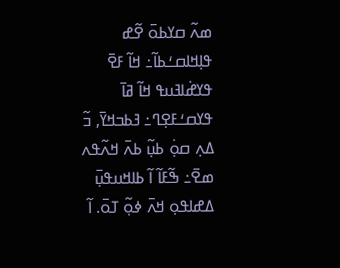ߘߍ߬ ߛߌߕߋ߫ ߐ߬ߝ ߟߊ߲ߞߊߛߑߕߊ߬߸ ߞߊ߬ ߓߐ߫ ߟߌߝ߭ߊߔߎߟ ߞߊ߬ ߥߊ߫ ߟߌߛߑߓߐ߲ߣ߸ ߔߕߏߞߌ߫, ߏ߬ ߡߍ߲ ߛߋ߲߭ ߕߎ߲߬ ߕߍ߫ ߞߍ߬ߟߍ ߘߐ߫߸ ߒ߬ߓߊ߬ ߊ߬ ߕߊߞߎߟߎ߲߫ ߡߝߊߟߋ߲ ߞߍ߫ ߦߋ߲߬ ߠߋ߫. ߊ߬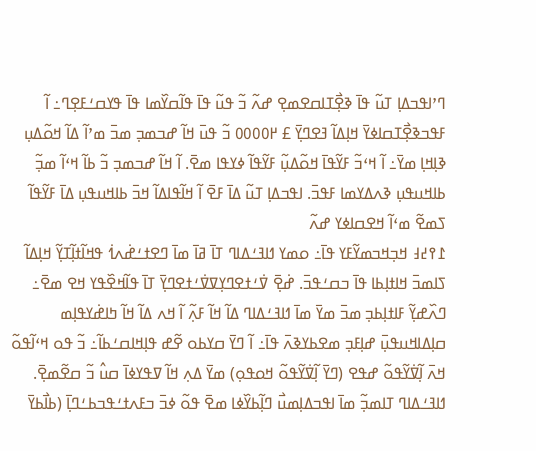ߣߴߊߟߏߡߊ߲ ߠߎ߬ ߟߊ߫ ߢߐ߲߯ߠߊߛߐߘߐ߲ ߝߍ߬ ߏ߬ ߟߎ߬ ߟߊ߫ ߟߊ߬ߛߌ߰ߘߊ ߟߊ߫ ߟߌߛߑߓߐ߲ߣ߸ ߊ߬ ߓߟߏߢߐ߲߯ߠߛߊߦߌ߫ ߞߊ߲ߡߊ߬ ߔߐߣߌ߲߫ £ ߂߀߀߀߀ ߏ߬ ߟߎ߫ ߞߊ߬ ߝߏߘߏ߲ ߘߏ߫ ߘߴߊ߬ ߡߊ߬ ߞߋ߬ߡߎ߲ ߢߊ߲ߞߊ߲ ߘߌ߫߸ ߊ߬ ߞߵߏ߬ ߓߌ߬ߟߊ߫ ߞߋ߬ߡߎ߲߬ ߓߌ߬ߟߊ߬ ߦߌߟߊ ߘߐ߫. ߊ߬ ߞߊ߬ ߝߏߘߏ߲ ߏ߬ ߕߊ߬ ߞߵߊ߬ ߘߏ߲߬ ߕߊߞߎߟߎ߲ ߢߍߡߌߘߊ ߓߟߏ߫. ߊߟߏߡߊ߲ ߠߎ߬ ߡߊ߫ ߓߐ߫ ߊ߬ ߞߊ߬ߟߊߡߊ߬ ߞߏ߫ ߕߊߞߎߟߎ߲ ߡߊ߫ ߓߌ߬ߟߊ߬ ߖߘߐ߬ ߘߵߊ߬ ߞߐߛߊߦߌ ߝߍ߬
߁߉߄߃ ߞߏ߲ߞߏߘߌ߬ߓߌ ߟߊ߫߸ ߋߘߌ ߗߊߔߑߡߊߣ ߠߊ߫ ߥߊ߫ ߘߊ߫ ߣߐߙߑߝ߭ߍߗ߭ ߟߞߊ߬ߙߊ߲߬ߠߌ߲߬ ߞߊ߲ߡߊ߬ ߖߊߘߏ߫ ߞߊߙߊ߲ߕߊ ߟߊ߫ ߏߛߑߟߏ߫. ߝ߭ߐ߲߫ ߜ߭ߑߙߐߣߌ߲ߜߜ߭ߑߙߐߣߌ߲߫ ߠߊ߫ ߟߊ߬ߞߐ߰ߟߌ ߞߐ ߘߐ߫߸ ߣߍ߰ߝߌ߲߬ ߓߊߙߊ߲ߕߏ߲ ߘߏ߫ ߘߌ߫ ߘߊ߫ ߗߊߔߑߡߊߣ ߡߊ߬ ߞߊ߬ ߓߍ߲߬ ߊ߬ ߞߍ ߡߊ߬ ߞߊ߬ ߤߊߝ߭ߌߟߊ߲ߘ ߛߊ߲ߡߊߞߎߟߎ߲߫ ߝߊ߲ߓߏ߲ ߘߐߕߌߢߍ߫ ߟߊ߫߸ ߊ߬ ߣߌ߫ ߛߌߕߋ ߐ߬ߝ ߟߊ߲ߞߊߛߑߕߊ߬߸ ߏ߬ ߟߋ ߞߵߊ߬ߟߋ߬ ߞߍ߫ ߊ߲߬ߜ߭ߌ߬ߟߋ߬ ߝߟߐ (ߣߌ߫ ߊ߲߬ߜ߭ߌ߬ߟߋ߬ ߞߋߟߋ߲) ߘߌ߫ ߡߍ߲ ߞߊ߬ ߜߟߌߦߊ߫ ߛߎ߮ ߏ߬ ߛߐ߬ߘߐ߲߫. ߗߊߔߑߡߊߣ ߠߊߘߏ߲߬ ߘߊ߫ ߊߟߏߡߊ߲ߘߎ߯ ߣߊ߲߬ߕߌ߰ߦߊ ߘߐ߫ ߟߋ߬ ߦߏ߫ ߏߓߍߙߑߟߏߕߑߣߊ߲߫ (ߕߊ߯ߕߌ߫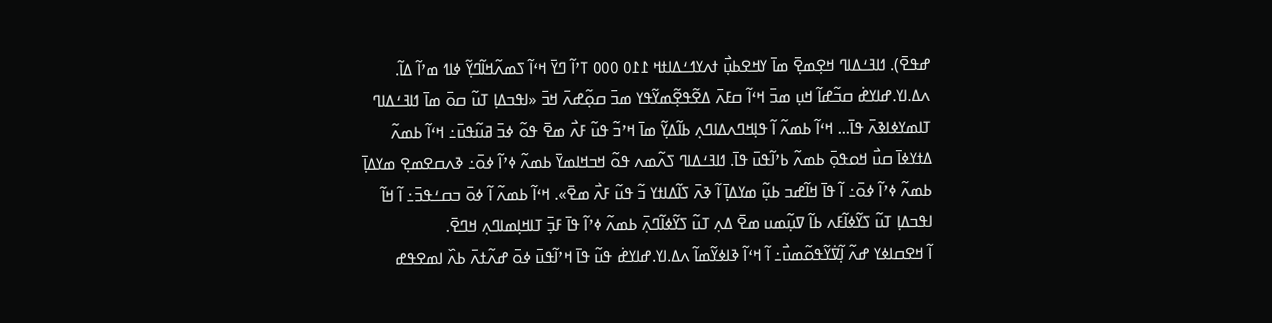ߝߟߐ߫). ߗߊߔߑߡߊߣ ߞߐ߲ߘߐ߲߫ ߘߊ߫ ߌߞߐߕߎ߲߯ ߙߍߌߗߑߡߊߙߞ ߁߁߀ ߀߀߀ ߠߴߊ߬ ߣߌ߫ ߞߵߊ߬ ߖߘߍ߬ߞߊ߬ߣߌ߲߬ ߦߊߗ ߘߴߊ߬ ߡߊ߬. ߍߡ.ߊߌ.ߝߊߌߝ߭ ߛߏ߬ߝߊ߬ ߞߎ߲ ߘߏ߫ ߞߵߊ߬ ߛߓߍ߫ ߡߐ߬ߟߐ߲߬ߘߌ߬ߟߌ ߘߏ߫ ߛߋ߲߬ߝߍ߫ ߞߏ߫ «ߊߟߏߡߊ߲ ߠߎ߬ ߛߋ߫ ߘߊ߫ ߗߊߔߑߡߊߣ ߠߊߘߌߦߊߢߍ߫ ߟߊ߫... ߞߵߊ߬ ߕߘߍ߬ ߊ߬ ߟߊ߲ߞߣߍߡߊߣߍ߲ ߕߊ߬ߡߌ߲߬ ߘߊ߫ ߞߴߏ߬ ߟߎ߬ ߓߍ߯ ߘߐ߫ ߟߋ߬ ߦߏ߫ ߥߎ߬ߟߎ߫߸ ߞߵߊ߬ ߕߘߍ߬ ߡߙߌߦߊ߫ ߛߎ߯ ߞߋߟߋ߲߫ ߕߘߍ߬ ߕߴߊ߬ߟߎ߫ ߟߊ߫. ߗߊߔߑߡߊߣ ߖߍ߬ߘߍ ߟߋ߬ ߞߏߞߊߘߌ߫ ߕߘߍ߬ ߦߴߊ߬ ߦߋ߫߸ ߢߍߛߐߘߐ߲ ߘߌߡߊ߲߫ ߕߘߍ߬ ߦߴߊ߬ ߦߋ߫߸ ߊ߬ ߟߊ߫ ߞߊ߬ߝߏ ߕߎ߲߬ ߘߌߡߊ߲߫ ߊ߬ ߢߍ߫ ߖߊ߬ߡߊߙߌ ߏ߬ ߟߎ߬ ߓߍ߯ ߘߐ߫». ߞߵߊ߬ ߕߘߍ߬ ߊ߬ ߦߋ߫ ߏߛߑߟߏ߫߸ ߊ߬ ߞߊ߬ ߊߟߏߡߊ߲ ߠߎ߬ ߖߌ߬ߦߊ߬ߓߍ ߕߊ߬ ߜߎ߲߬ߘߎ ߘߐ߫ ߡߍ߲ ߠߎ߬ ߖߌ߬ߦߊ߬ߣߍ߲߫ ߕߘߍ߬ ߦߴߊ߬ ߟߊ߫ ߓߏ߲߫ ߠߊߞߊ߲ߘߊߣߍ߲ ߞߣߐ߫.
ߊ߬ ߞߐߛߊߦߌ ߝߍ߬ ߊ߲߬ߜ߭ߌ߬ߟߋ߬ߘߎ߯߸ ߊ߬ ߞߵߊ߬ ߢߊߦߌ߬ߘߊ߬ ߍߡ.ߊߌ.ߝߊߌߝ߭ ߟߎ߬ ߟߊ߫ ߞߴߊ߬ߟߎ߫ ߦߋ߫ ߝߍ߬ߙߍ߫ ߕߍ߰ ߊߘߐߟߝ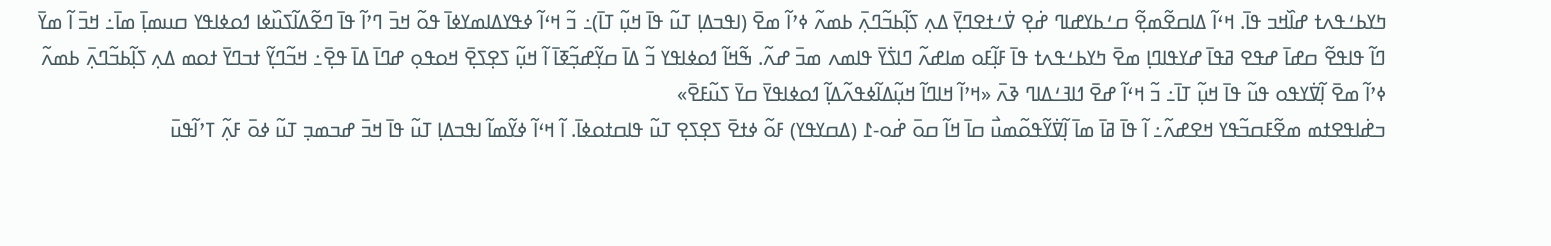ߤߌߕߑߟߍߙ ߝߊ߰ߞߏ ߟߊ߫. ߞߵߊ߬ ߡߊߛߐ߬ߘߐ߲߬ ߛߑߕߌߝߊߣ ߝ߭ߐ߲ ߜ߭ߑߙߐߣߌ߲߫ ߡߍ߲ ߖߊ߲߬ߕߏ߬ߣߍ߲߫ ߕߘߍ߬ ߦߴߊ߬ ߘߐ߫ (ߊߟߏߡߊ߲ ߠߎ߬ ߟߊ߫ ߞߎ߲߬ ߠߊ߫)߸ ߏ߬ ߞߵߊ߬ ߦߟߌߡߊߘߌߦߊ߫ ߟߋ߬ ߞߏ߫ ߣߴߊ߬ ߟߊ߫ ߣߐ߬ߡߊ߬ߖߎ߰ߦߊ ߗߋߦߊߟߌ ߛߎߘߊ߲߫ ߘߊ߫߸ ߞߏ߫ ߊ߬ ߘߌ߫ ߣߊ߬ ߟߊߟߐ߬ ߛߝߊ߫ ߝߟߐ ߥߟߊ߫ ߝߌߟߊߣߊ߲ ߘߐ߫ ߤߌߕߑߟߍߙ ߟߊ߫ ߓߊ߲߬ߓߋ ߘߊߝߍ߬ ߣߊߖ߭ߌ߫ ߟߊߘߍ ߘߏ߫ ߝߍ߬. ߒ߬ߞߊ߬ ߗߋߦߊߟߌ ߏ߬ ߡߊ߫ ߛߌ߲߬ߝߏ߲߬ߧߊ߫ ߊ߬ ߞߎ߲߬ ߖߐ߲ߖߐ߲߫ ߞߋߟߋ߲ ߝߣߊ߫ ߡߊ߫ ߟߐ߲߫߸ ߞߏ߬ߣߌ߲߬ ߙߏߣߌ߫ ߙߋߘ ߡߍ߲ ߖߊ߲߬ߕߏ߬ߣߍ߲߫ ߕߘߍ߬ ߦߴߊ߬ ߘߐ߫ ߊ߲߬ߜ߭ߌߟߋ ߟߎ߬ ߟߊ߫ ߞߎ߲߬ ߠߊ߫߸ ߏ߬ ߞߵߊ߬ ߝߐ߫ ߗߊߔߑߡߊߣ ߢߍ߫ «ߞߴߊ߬ ߞߊߣߊ߬ ߞߎ߲߬ߡߊ߬ߦߟߍ߬ߡߊ߲߬ ߗߋߦߊߟߌ߫ ߛߌ߫ ߖߎ߬ߓߐ߫»
ߏߝ߭ߊߟߐߙߘ ߘߐ߬ߓߛߏ߬ߟߌ ߞߐߝߍ߬߸ ߊ߬ ߟߊ߫ ߥߊ߫ ߘߊ߫ ߊ߲߬ߜ߭ߌ߬ߟߋ߬ߘߎ߯ ߛߊ߫ ߞߊ߬ ߛߋ߫ ߝ߭ߋ-߁ (ߡߛߌߟߌ) ߓߋ߬ ߦߙߐ߫ ߖߐ߲ߖߐ߲ ߠߎ߬ ߟߊߛߙߋߦߊ߫. ߊ߬ ߞߵߊ߬ ߦߌ߬ߘߊ߬ ߊߟߏߡߊ߲ ߠߎ߬ ߟߊ߫ ߞߏ߫ ߝߏߘߏ߲ ߠߎ߬ ߦߋ߫ ߓߍ߲߬ ߠߴߊ߬ߟߎ߫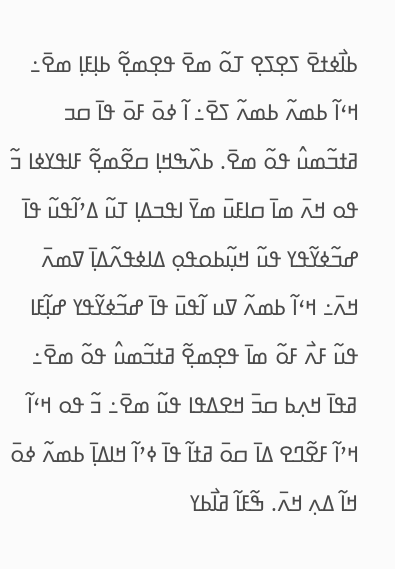ߕߊ߯ߦߙߐ߫ ߖߐ߲ߖߐ߲ ߠߋ߬ ߘߐ߫ ߟߐ߲ߘߐ߲߬ ߕߊ߲ߓߊ߲ ߘߐ߫߸ ߞߵߊ߬ ߕߘߍ߬ ߕߘߍ߬ ߖߐ߫߸ ߊ߬ ߦߋ߫ ߓߋ߫ ߟߊ߫ ߛߏ ߥߙߏ߬ߘߎ߮ ߟߋ߬ ߘߐ߫. ߕߍ߰ߒߞߊ߲ ߛߐ߬ߘߐ߲߬ ߓߊߟߌߦߊ ߏ߬ ߟߋ ߞߍ߫ ߘߊ߫ ߛߊߓߎ߫ ߘߌ߫ ߊߟߏߡߊ߲ ߠߎ߬ ߡߴߊ߬ߟߎ߬ ߟߊ߫ ߝߏ߬ߦߌ߬ߟߌ ߟߎ߬ ߞߎ߲߬ߕߋߟߋ߲ ߡߊߦߟߍ߬ߡߊ߲߫ ߜߘߍ߫ ߞߍ߫߸ ߞߵߊ߬ ߕߘߍ߬ ߜߎ ߊ߬ߟߎ߫ ߟߊ߫ ߝߏ߬ߦߌ߬ߟߌ ߝߊ߲߬ߓߊ ߟߎ߬ ߓߍ߯ ߓߋ߬ ߘߊ߫ ߟߐ߲ߘߐ߲߬ ߥߙߏ߬ߘߎ߮ ߟߋ߬ ߘߐ߫߸ ߥߟߊ߫ ߞߍ߲ߕ ߛߏ߫ ߞߐߡߟߊ ߟߎ߬ ߘߐ߫߸ ߏ߬ ߟߋ ߞߵߊ߬ ߞߴߊ߬ ߓߐ߬ߣߐ ߡߊ߫ ߛߋ߫ ߥߙߊ߬ ߟߊ߫ ߦߴߊ߬ ߞߊߡߊ߲߫ ߕߘߍ߬ ߦߋ߫ ߞߊ߬ ߡߍ߲ ߞߍ߫. ߒ߬ߓߊ߬ ߥߊ߯ߕߌ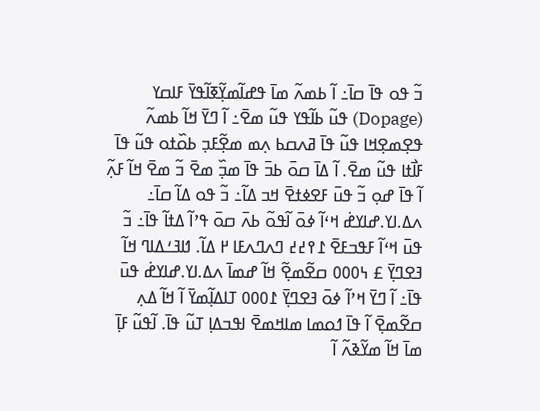ߏ߬ ߟߋ ߟߊ߫ ߛߊ߫߸ ߊ߬ ߕߘߍ߬ ߘߊ߫ ߟߝߊ߬ߘߌ߲߬ߧߊ߬ߟߌ߫ ߓߊߛߌ (Dopage) ߟߎ߬ ߕߊ߬ߟߌ ߟߎ߬ ߘߐ߫߸ ߊ߬ ߣߌ߫ ߞߊ߬ ߕߘߍ߬ ߟߐ߲ߘߐ߲ߞߊ ߟߎ߬ ߟߊ߫ ߥߍߛߕ ߍ߲ߘ ߘߐ߲߬ߓߏ߲ ߕߋ߰ߙߋ ߟߎ߬ ߟߊ߫ ߓߊ߯ߙߊ ߟߎ߬ ߘߐ߫. ߊ߬ ߡߊ߫ ߛߋ߫ ߕߏ߫ ߟߊ߫ ߘߏ߲߰ ߘߐ߫ ߏ߬ ߘߐ߫ ߞߊ߬ ߓߍ߲߬ ߊ߬ ߟߊ߫ ߝߋ߲ ߏ߬ ߟߎ߫ ߓߐߦߙߐ߫ ߞߏ ߡߊ߬߸ ߏ߬ ߟߋ ߡߊ߬ ߛߊ߫߸ ߍߡ.ߊߌ.ߝߊߌߝ߭ ߞߵߊ߬ ߦߋ߫ ߊ߬ߟߋ߬ ߕߍ߫ ߛߋ߫ ߟߴߊ߬ ߡߙߊ߬ ߟߊ߫߸ ߏ߬ ߟߎ߫ ߞߵߊ߬ ߓߟߏߓߐ߫ ߁߉߄߄ ߣߍߣߍߓߊ ߂ ߡߊ߬. ߗߊߔߑߡߊߣ ߞߊ߬ ߔߐߣߌ߲߫ £ ߆߀߀߀ ߛߐ߬ߘߐ߲߬ ߞߊ߬ ߝߘߊ߫ ߍߡ.ߊߌ.ߝߊߌߝ߭ ߟߎ߫ ߟߊ߫߸ ߊ߬ ߣߌ߫ ߞߴߊ߬ ߦߋ߫ ߔߐߣߌ߲߫ ߁߀߀߀ ߠߊߡߊ߲߬ߘߌ߫ ߊ߬ ߞߊ߬ ߡߍ߲ ߛߐ߬ߘߐ߲߫ ߊ߬ ߟߊ߫ ߗߋߘߊ ߘߊߞߘߐ߫ ߊߟߏߡߊ߲ ߠߎ߬ ߟߊ߫. ߊ߬ߟߎ߬ ߓߊ߲߫ ߘߊ߫ ߞߊ߬ ߘߌ߬ߢߍ߬ ߊ߬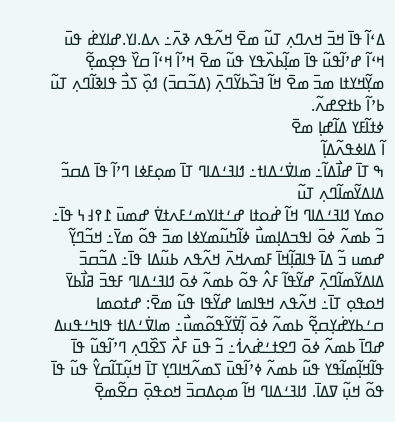ߡߵߊ߬ ߟߊ߫ ߞߏ߫ ߞߍߣߍ߲ ߠߎ߬ ߘߐ߫ ߞߍ߬ߟߍ ߢߍ߫߸ ߍߡ.ߊߌ.ߝߊߌߝ߭ ߟߎ߫ ߞߵߊ߬ ߝߴߊ߬ߟߎ߬ ߟߊ߫ ߘߊ߲߬ߕߍ߰ߟߌ ߟߎ߬ ߘߐ߫ ߞߴߊ߬ ߞߵߊ߬ ߛߌ߰ ߟߐ߲ߘߐ߲߬ ߘߌ߲߬ߞߌߙߊ ߘߏ߫ ߘߐ߫ ߞߊ߬ ߔߏ߰ߕߌ߬ߣߍ߲߫ (ߡߏ߬ߛߏ߫) ߗߋ߲߰ ߖߏ߯ ߟߊߢߊ߬ߣߍ߲ ߠߎ߬ ߕߴߊ߬ ߕߙߐߝߍ߬.
ߦߙߊ߬ߓߌ ߡߊ߬ߝߊ߲ ߘߐ߫
ߊ߬ ߡߊߦߟߍ߬ߡߊ߲߬
ߒ ߠߊ߫ ߝߊ߯ߡߊ߬߸ ߘߊߜ߭ߑߡߊߙ߸ ߗߊߔߑߡߊߣ ߠߊ߫ ߘߋ߲ߓߦߊ ߣߴߊ߬ ߟߊ߫ ߡߛߏ߬ ߡߊߡߌ߬ߘߊ߬ߣߍ߲ ߠߎ߬
ߋߘߌ ߗߊߔߑߡߊߣ ߞߊ߬ ߝ߭ߋߙߊ ߝߑߙߊߌߘߑߓߍߙߜ߭ ߝߘߎ߫ ߁߉߃߆ ߟߊ߫߸ ߏ߬ ߕߘߍ߬ ߦߋ߫ ߊߟߏߡߊ߲ߘߎ߯ ߦߊ߬ߤߎ߬ߘߌߦߊ ߘߏ߫ ߟߋ߬ ߘߌ߫߸ ߞߏ߬ߣߌ߲߬ ߝߘߎ ߏ߬ ߡߊ߫ ߟߊߥߊ߲߬ߞߊ߫ ߓߘߍߞߍ߫ ߞߍ߬ߟߍ ߕߎ߬ߡߊ ߟߊ߫߸ ߡߏ߬ߛߏ߫ ߡߊߡߌ߬ߘߊ߬ߣߍ߲߫ ߝߌ߬ߟߊ߬ ߓߍ߮ ߟߋ߬ ߕߘߍ߬ ߦߋ߫ ߗߊߔߑߡߊߣ ߓߟߏ߫ ߥߊ߯ߕߌ߫ ߞߋߟߋ߲ ߠߊ߫߸ ߞߍ߬ߟߍ ߞߟߊߘߊ ߝߌ߬ߟߊ ߟߎ߬ ߘߐ߫: ߝߙߋߘߊ ߛߑߕߌߝ߭ߌ߲ߛߐ߲߬ ߕߘߍ߬ ߦߋ߫ ߊ߲߬ߜ߭ߌ߬ߟߋ߬ߘߎ߯߸ ߘߊߜ߭ߑߡߊߙ ߟߊߤߑߟߎߡ ߝߣߊ߫ ߕߘߍ߬ ߦߋ߫ ߣߐߙߑߝ߭ߍߗ߭߸ ߏ߬ ߟߎ߫ ߓߍ߯ ߖߐ߰ߣߍ߲ ߣߴߊ߬ߟߎ߬ ߟߊ߫ ߟߊ߬ߞߊ߲߬ߘߊ߬ߟߌ ߟߎ߬ ߕߘߍ߬ ߦߴߊ߬ߟߎ߫ ߖߘߍ߬ߞߊߣߌ߲ ߠߊ߫ ߞߎ߲߬ߠߊ߬ߛߌ߮ ߟߎ߬ ߟߊ߫ ߟߋ߬ ߞߎ߲߬ ߜߡߊ߫. ߗߊߔߑߡߊߣ ߞߊ߬ ߘߋ߲ߡߛߏ߫ ߞߋߟߋ߲߫ ߛߐ߬ߘߐ߲߫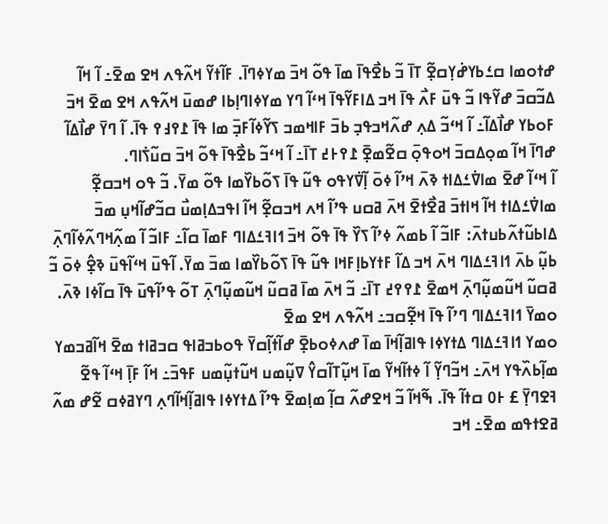ߝߙߋߘߊ ߛߑߕߌߝ߭ߌ߲ߛߐ߲߬ ߠߊ߫ ߏ߬ ߕߐ߯ߟߊ߫ ߘߊ߫ ߟߋ߬ ߞߏ߫ ߘߌߦߣߊ߫. ߓߊ߬ߙߌ߬ ߞߍ߬ߟߍ ߞߐ ߘߐ߫߸ ߊ߬ ߞߊ߬ ߡߏ߬ߛߏ߫ ߝߌ߬ߟߊ ߏ߬ ߟߎ߫ ߓߍ߯ ߟߊ߫ ߞߏ ߡߊߓߌ߬ߟߊ߫ ߞߵߊ߬ ߣߌ ߘߌߦߊߣߊ߲ߕߊ ߝߘߎ߫ ߞߍ߬ߟߍ ߞߐ ߘߐ߫ ߞߏ߫ ߓߋߕߌ ߝߊ߯ߡߊ߬߸ ߊ߬ ߞߵߏ߬ ߡߍ߲ ߝߍ߬ߞߏߟߏ߲ ߕߏ߫ ߓߊߞߘߏ ߖߌ߬ߦߊ߬ߓߏ߲߫ ߘߊ ߟߊ߫ ߁߉߃߉ ߟߊ߫. ߊ߬ ߣߌ߫ ߝߊ߯ߡߊ߬ ߝߣߊ߫ ߞߊ߬ ߘߋ߲ߡߛߏ߫ ߞߋߟߋ߲߫ ߛߐ߬ߘߐ߲߫ ߁߉߅߄ ߠߊ߫߸ ߊ߬ ߞߵߏ߬ ߕߐ߯ߟߊ߫ ߟߋ߬ ߞߏ߫ ߛߎ߬ߖ߭ߊߣ.
ߊ߬ ߞߵߊ߬ ߝߐ߫ ߘߊߜ߭ߑߡߊߙ ߢߍ߫ ߞߴߊ߬ ߦߋ߫ ߊ߲߬ߜ߭ߌߟߋ ߟߎ߬ ߟߊ߫ ߖߋ߬ߕߌ߰ߘߊ ߟߋ߬ ߘߌ߫. ߏ߬ ߟߋ ߞߏߛߐ߲߬ ߘߊߜ߭ߑߡߊߙ ߞߊ߬ ߞߊߙߏ߫ ߥߐ߯ߙߐ߫ ߞߍ߫ ߥߛߎ ߟߴߊ߬ ߞߍ ߞߏߛߐ߲߬ ߞߊ߬ ߊߟߏߡߊ߲ߘߎ߯ ߛߏ߬ߝߊ߬ߞߎ߲ ߘߏ߫ ߡߊߕߎ߬ߙߍ߬ߕߎߙߍ߫: ߓߊߏ߬ ߊ߬ ߕߘߍ߬ ߦߴߊ߬ ߖߌ߰ ߟߊ߫ ߟߋ߬ ߞߏ߫ ߗߊߔߑߡߊߣ ߓߘߊ߫ ߛߊ߬߸ ߓߊߏ߬ ߊ߬ ߘߍ߲߬ߞߣߍ߬ߦߊ߬ߣߍ߲߫ ߕߎ߲߬ ߕߍ߫ ߗߊߔߑߡߊߣ ߞߍ߫ ߞߏ ߡߊ߬ ߓߙߌߕߊ߲ߓߞߊ ߟߎ߬ ߟߊ߫ ߖߋ߬ߕߌ߰ߘߊ ߘߏ߫ ߘߌ߫. ߊ߬ߟߎ߫ ߞߵߊ߬ߟߎ߫ ߢߐ߲߮ ߦߋ߫ ߏ߬ ߥߛߎ߬ ߞߎ߬ߘߎ߲߬ߣߍ߲߫ ߞߘߐ߫ ߁߉߉߄ ߠߊ߫߸ ߏ߬ ߞߍ߫ ߘߊ߫ ߥߛߎ߬ ߞߎ߬ߘߎ߲߬ߣߍ߲߫ ߠߋ߬ ߟߴߊ߬ߟߎ߫ ߟߊ߫ ߛߊ߬ߦߊ ߢߍ߫.
ߋߘߌ߫ ߗߊߔߑߡߊߣ ߣߴߊ߬ ߟߊ߫ ߞߐ߲߬ߛߏ߸ ߞߍ߬ߟߍ ߞߐ ߘߐ߫
ߋߘߌ ߗߊߔߑߡߊߣ ߡߙߌߦߊ ߟߊߥߊ߲߬ߞߊ߫ ߘߊ߫ ߝߍߦߋߕߐ߲߫ ߝߊ߬ߙߊ߲߬ߛߌ߫ ߟߋߕߏߥߊߟ ߛߏߥߊߙ ߘߐ߫ ߞߊ߬ߥߏߘߌ ߘߊ߲߬ߕߍ߰ߟߌ ߞߍ߫߸ ߞߏ߬ߣߌ߲߬ ߊ߬ ߦߙߊ߬ߞߌ߬ ߘߊ߫ ߞߎ߲߬ߠߊ߬ߛߌ߮ ߜߎ߲߬ߘߎ ߞߎ߬ߙߎ߲߬ߘߎ ߓߟߏ߫߸ ߞߊ߬ ߓߊ߲߫ ߞߵߊ߬ ߟߐ߬ ߔߐߣߌ߲߫ £ ߅߀ ߛߙߊ߬ ߟߊ߫. ߒ߬ߞߊ߬ ߏ߬ ߞߐߝߍ߬ ߛߊ߲߬ ߘߊ߲ߘߐ߫ ߟߴߊ߬ ߡߙߌߦߊ ߟߊߥߊ߲߬ߞߊ߬ߣߍ߲ ߣߌߥߦߛ ߐ߬ߝ ߘߍ߬ ߥߐߙߟߘ ߘߐ߫߸ ߞߏ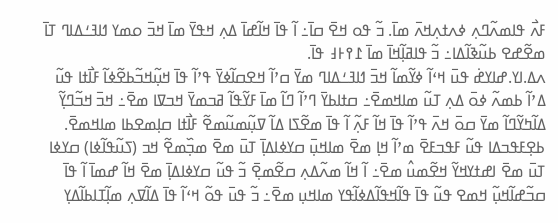ߓߍ߯ ߟߊߘߍ߬ߣߍ߲ ߦߍߙߍ߲ߞߍ߫ ߘߊ߫. ߏ߬ ߟߋ ߞߐ߫ ߛߊ߫߸ ߊ߬ ߟߊ߫ ߞߊ߬ߝߊ߫ ߡߍ߲ ߞߟߌ߫ ߘߊ߫ ߞߏ߫ ߋߘߌ ߗߊߔߑߡߊߣ ߠߊ߫ ߘߐ߬ߝߐ ߕߎ߬ߢߊ߬ߡߊ߸ ߏ߬ ߟߊߥߊ߲߬ߞߊ߫ ߘߊ߫ ߁߉߅߃ ߟߊ߫.
ߍߡ.ߊߌ.ߝߊߌߝ߭ ߟߎ߫ ߞߵߊ߬ ߦߌ߬ߘߊ߬ ߞߏ߫ ߗߊߔߑߡߊߣ ߘߌ߫ ߛߴߊ߬ ߞߐߛߊ߬ߦߌ߫ ߟߴߊ߬ ߟߊ߫ ߞߎ߲߬ߞߏ߬ߕߐ߬ߦߊ߬ ߓߊ߯ߙߊ ߟߎ߬ ߡߴߊ߬ ߕߘߍ߬ ߦߋ߫ ߡߍ߲ ߠߎ߬ ߘߊߞߘߐ߫߸ ߛߙߊߕߌ߫ ߣߴߊ߬ ߣߊ߬ ߘߊ߫ ߓߌ߬ߟߊ߬ ߥߏߘߌ߫ ߞߏߜߊ ߘߐ߫߸ ߞߏ߫ ߞߏ߬ߣߌ߲߬ ߡߊ߬ߤߌ߬ߣߊ߬ ߘߌ߫ ߛߋ߫ ߞߍ߫ ߟߴߊ߬ ߟߊ߫ ߞߊ߬ ߓߍ߲߬ ߊ߬ ߟߊ߫ ߘߐ߬ߖߊ ߡߊ߬ ߜߎ߲߬ߘߎ߬ߘߐ߬ ߓߊ߯ߙߊ ߛߊ߲ߘߐߕߊ ߘߊߞߘߐ߫. ߕߐ߲ߓߟߏߡߊ ߟߎ߬ ߓߟߏߓߐ߫ ߘߴߊ߬ ߞߊ߲ ߘߐ߫ ߘߊߞߎ߲߫ ߛߌߦߊߡߊ߲߫ ߠߎ߫ ߘߐ߫ ߘߏ߲߰ߘߐ߬ ߞߏ (ߖߎ߬ߟߊ߬ߦߊ) ߛߌߦߊ ߠߎ߫ ߘߐ߫ ߊߝߙߌߞߌ߬ ߞߐ߬ߘߎ߮ ߘߐ߫߸ ߊ߬ ߞߊ߬ ߘߍ߬ߡߍ߲ ߛߐ߬ߘߐ߲߫ ߏ߬ ߟߎ߬ ߛߌߦߊߡߊ߲߫ ߘߐ߫ ߞߊ߬ ߝߘߊ߫ ߊ߬ ߟߊ߫ ߛߏ߬ߝߊ߬ߞߎ߲߬ ߞߘߐ ߟߎ߬ ߟߊ߫ ߟߊ߬ߞߟߊ߬ߡߦߊ߬ߟߌ ߘߊߞߎ߲ ߘߐ߫߸ ߏ߬ ߟߎ߫ ߟߋ߬ ߞߵߊ߬ ߟߊ߫ ߡߊ߬ߜߍ߲ ߘߊ߲߬ߠߊߕߊ߬ߡߌ߲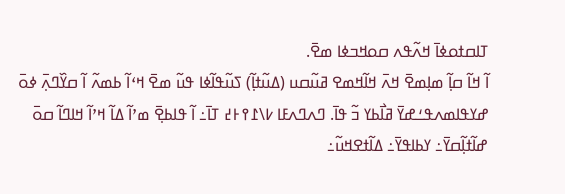ߠߊߛߙߋߦߊ߫ ߞߍ߬ߟߍ ߛߋߞߏߦߊ ߘߐ߫.
ߊ߬ ߞߊ߬ ߛߊ߲߬ ߘߊ߲ߘߐ߫ ߞߍ߫ ߞߊ߬ߞߘߐ ߥߎ߬ߛߎ (ߡߎ߬ߙߊ߲߬) ߖߎ߬ߟߊ߬ߦߊ ߟߎ߬ ߘߐ߫ ߞߵߊ߬ ߕߘߍ߬ ߊ߬ ߛߌ߰ߣߍ߲߫ ߦߋ߫ ߝߌߟߊߘߍߟߑߝߌ߫ ߥߊ߯ߕߌ ߏ߬ ߟߊ߫. ߣߍߣߍߓߊ ߇\߁߉߅߄ ߠߊ߫߸ ߊ߬ ߟߊߕߐ߲߫ ߘߴߊ߬ ߡߊ߬ ߞߴߊ߬ ߞߊߣߊ߬ ߛߋ߫ ߝߊ߬ߙߊ߲߬ߛߌ߫߸ ߌߕߊߟߌ߫߸ ߡߊ߬ߙߐߞߎ߬߸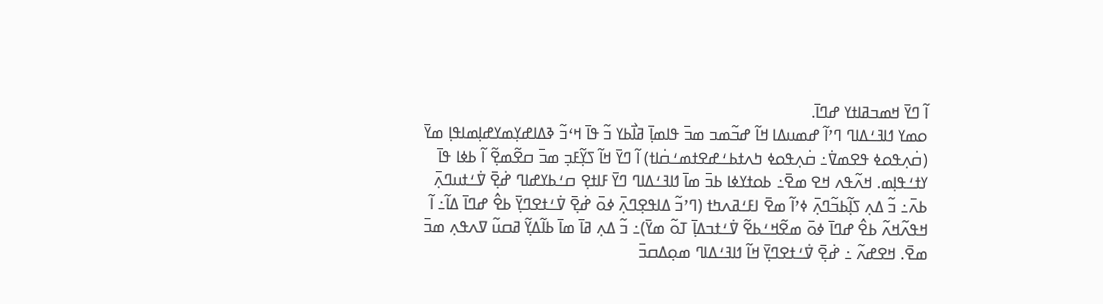ߊ߬ ߣߌ߫ ߞߘߏߥߊߙߌ ߝߣߊ߫.
ߋߘߌ ߗߊߔߑߡߊߣ ߣߴߊ߬ ߝߘߎߡߊ ߞߊ߬ ߝߏ߬ߘߏ ߘߏ߫ ߟߊߘߊ߲߫ ߥߊ߯ߕߌ ߏ߬ ߟߊ߫ ߞߵߏ߬ ߢߡߊߝߌ߲ߘߌߝߊ߲ߘߊߟߊ߲ ߘߌ߫ (ߛ߭ߍ߲ߟߋߦ ߟߐߘߜ߭߸ ߛ߭ߍ߲ߟߋߦ ߤߍߙߕߑߝߐߙߘߑߛ߭ߊߙ) ߊ߬ ߣߌ߫ ߞߊ߬ ߖߌ߲߬ߓߏ߲ ߘߏ߫ ߛߐ߬ߘߐ߲߬ ߊ߬ ߕߦߊ ߟߊ߫ ߌߙߑߟߊ߲ߘ. ߞߍ߬ߟߍ ߞߐ ߘߐ߫߸ ߕߋߙߌߦߊ ߕߏ߫ ߘߊ߫ ߗߊߔߑߡߊߣ ߣߌ߫ ߓߊߙߐ߲ ߛߑߕߌߝߊߣ ߝ߭ߐ߲߫ ߜ߭ߑߙߎߣߍ߲߫ ߕߍ߫߸ ߏ߬ ߡߍ߲ ߖߊ߲߬ߕߏ߬ߣߍ߲߫ ߦߴߊ߬ ߘߐ߫ ߊߓߑߥߍߤߙ (ߣߴߏ߬ ߡߊߟߐ߲ߣߍ߲߫ ߦߋ߫ ߝ߭ߐ߲߫ ߜ߭ߑߙߐߣߌ߲߫ ߕߐ߮ ߝߣߊ߫ ߡߊ߬߸ ߊ߬ ߞߟߍ߬ߞߍ߬ ߕߐ߮ ߝߣߊ߫ ߦߋ߫ ߘߐ߬ߞߑߕߐ߬ ߜ߭ߑߙߏߡߊ߲߫ ߠߋ߬ ߘߌ߫)߸ ߏ߬ ߡߍ߲ ߥߊ߫ ߘߊ߫ ߕߊ߬ߡߌ߲߬ ߥߛߎ߬ ߜߍߟߍ߲ ߘߏ߫ ߘߐ߫. ߞߐߝߍ߬ ߸ ߝ߭ߐ߲߫ ߜ߭ߑߙߐߣߌ߲߫ ߞߊ߬ ߗߊߔߑߡߊߣ ߘߋ߲ߡߛߏ߫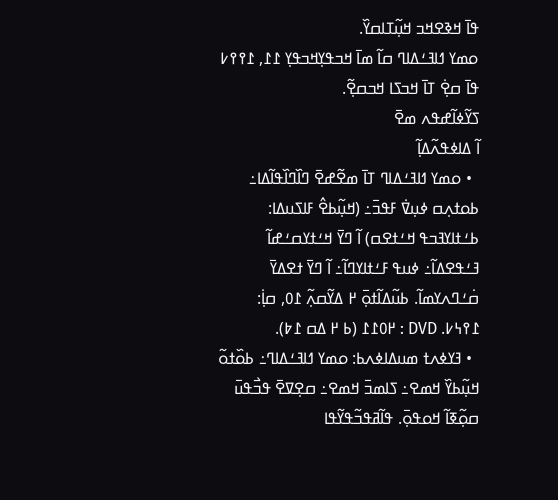ߟߊ߫ ߞߢߐߞߏ ߞߎ߲߬ߠߊߛߌ߰.
ߋߘߌ ߗߊߔߑߡߊߣ ߛߊ߬ ߘߊ߫ ߞߏߟߌ߲ߞߏߟߌ߲ ߁߁, ߁߉߉߇ ߟߊ߫ ߛߐ߲߭ ߠߊ߫ ߞߏߖߊ ߞߏߛߐ߲߬.
ߖߌ߬ߦߊ߬ߝߟߍ ߘߐ߫
ߊ߬ ߡߊߦߟߍ߬ߡߊ߲߬
  • ߋߘߌ ߗߊߔߑߡߊߣ ߠߊ߫ ߘߐ߬ߝߐ߫ ߣߊ߰ߣߊ߰ߟߊ߬ߡߊ߸ ߕߋߙߍ߲ߛ ߦߎ߲ߜ߭ ߓߟߏ߫߸ (ߞߎ߲߬ߕߐ߮ ߓߊߖߎߡߊ: ߕߑߙߊߌߔߏߟ ߞߑߙߐߛ) ߊ߬ ߣߌ߫ ߞߑߙߌߛߑߝߊ߬ ߔߑߟߐߡߊ߬߸ ߦߎߟ ߓߑߙߊߌߣߊ߬߸ ߊ߬ ߣߌ߫ ߙߐߡߌ߫ ߛ߭ߑߣߍߌߘߊ߬. ߕߎ߬ߡߊ߬ߙߋ߲߫ ߂ ߡߌ߬ߛߍ߲߬ ߁߀, ߛߊ߲߭: ߁߉߆߇. DVD : ߂߀߁߁ (ߕ ߂ ߡߛ ߁߈).
  • ߔߌߦߍߙ ߘߎߡߊߦߍߕ: ߋߘߌ ߗߊߔߑߡߊߣ߸ ߕߋ߰ߙߋ߬ ߞߎ߲߬ߕߌ߰ ߞߘߐ߸ ߖߊߘߏ߫ ߞߘߐ߸ ߛߐ߲ߜߐ߫ ߟߏ߯ߟߎ߫ ߛߋ߲߬ߧߊ߬ ߞߋߟߋ߲߫. ߟߊ߬ߥߟߏ߬ߟߌ߬ߟߊ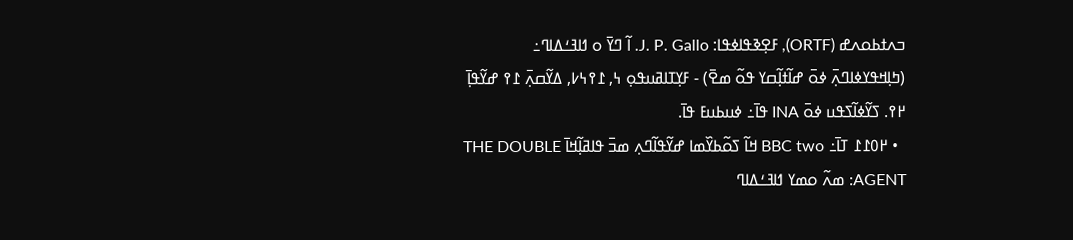ߏߍߙߕߋߍߝ (ORTF), ߓߐ߲ߢߟߊߦߟߊ: J. P. Gallo. ߊ߬ ߣߌ߫ ߋ ߗߊߔߑߡߊߣ߸ (ߤߊ߲ߞߟߌߦߊߣߍ߲߫ ߦߋ߫ ߝߊ߬ߙߊ߲߬ߛߌ ߟߋ߬ ߘߐ߫) - ߓߌ߲ߠߊߥߎߟߋ߲ ߆, ߁߉߆߇, ߡߌ߬ߛߍ߲߫ ߁߉ ߝߌ߬ߟߊ߲߫ ߂߉. ߖߌ߬ߦߊ߬ߖߟߎ ߦߋ߫ INA ߟߊ߫߸ ߦߎߕߎߓ ߟߊ߫.
  • ߂߀߁߁ ߠߊ߫߸ BBC two ߞߊ߬ ߖߋ߬ߕߌ߰ߘߊ ߝߌ߬ߟߊ߬ߣߍ߲ ߘߏ߫ ߟߊߥߊ߲߬ߞߊ߫ THE DOUBLE AGENT: ߘߍ߬ ߋߘߌ ߗߊߔߑߡߊߣ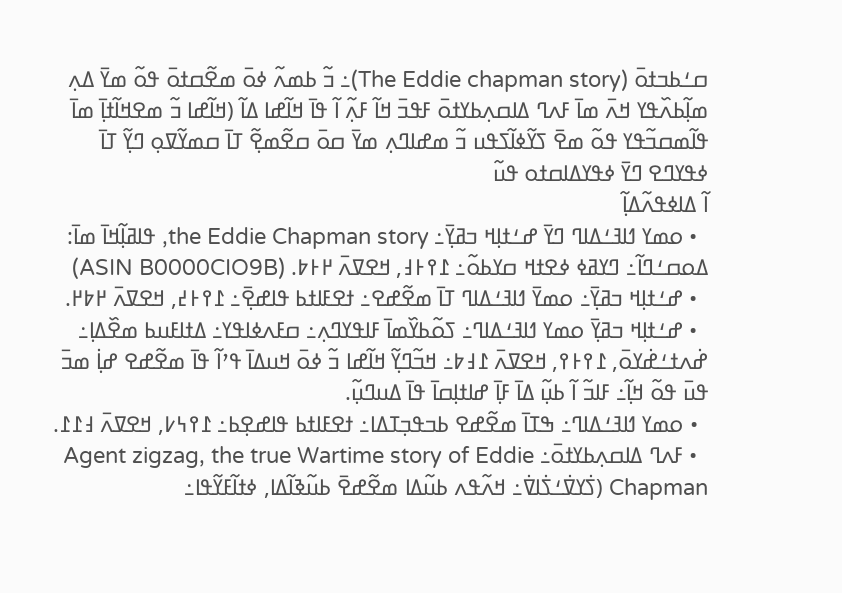ߛߑߕߏߙߋ߫ (The Eddie chapman story)߸ ߏ߬ ߕߘߍ߬ ߦߋ߫ ߘߐ߬ߛߙߋ߫ ߟߋ߬ ߘߌ߫ ߡߍ߲ ߘߊ߲߬ߕߍ߰ߟߌ ߞߍ߫ ߘߊ߫ ߓߍߣ ߡߊߛߍ߲ߕߌߙߋ߫ ߓߟߏ߫ ߞߊ߬ ߓߍ߲߬ ߊ߬ ߟߊ߫ ߞߊ߬ߝߊ ߡߊ߬ (ߞߊ߬ߝߊ ߏ߬ ߘߐߞߊ߬ߙߊ߲߫ ߘߊ߫ ߟߊ߬ߘߛߏ߬ߟߌ ߟߋ߬ ߘߐ߫ ߖߌ߬ߦߊ߬ߖߟߎ ߏ߬ ߘߝߊߣߍ߲ ߘߌ߫ ߛߋ߫ ߛߐ߬ߘߐ߲߬ ߠߊ߫ ߛߘߌ߬ߜߋ߲ ߣߌ߲߬ ߠߊ߫
ߦߟߌߣߐ ߣߌ߫ ߦߟߌߡߊߛߙߋ ߟߎ߬
ߊ߬ ߡߊߦߟߍ߬ߡߊ߲߬
  • ߋߘߌ ߗߊߔߑߡߊߣ ߣߌ߫ ߝߑߙߊ߲ߞ ߏߥߌ߲߫߸ the Eddie Chapman story, ߟߊߥߊ߲߬ߞߊ߫ ߘߊ߫: ߡߋߛߑߣߊ߬߸ ߣߌߥߦ ߦߐߙߞ ߛߌߕߋ߬߸ ߁߉߅߃, ߞߐߜߍ߫ ߂߅߈. (ASIN B0000CIO9B)
  • ߝߑߙߊ߲ߞ ߏߥߌ߲߫߸ ߋߘߌ߫ ߗߊߔߑߡߊߣ ߠߊ߫ ߘߐ߬ߝߐ߸ ߙߐߓߊߙߕ ߟߊߝߐ߲߫߸ ߁߉߅߄, ߞߐߜߍ߫ ߂߈߂.
  • ߝߑߙߊ߲ߞ ߏߥߌ߲߫ ߋߘߌ ߗߊߔߑߡߊߣ߸ ߖߋ߬ߕߌ߰ߘߊ߫ ߓߊߟߌߣߍ߲߸ ߛߓߍߦߊߟߌ߸ ߡߙߊߓߎߕ ߘߐ߰ߡߊ߲߸ ߝ߭ߍߙߑߝ߭ߌߋ߫, ߁߉߅߉, ߞߐߜߍ߫ ߁߃߈߸ ߞߏ߬ߣߌ߲߬ ߞߊ߬ߝߊ ߏ߬ ߦߋ߫ ߞߎߡߊ߫ ߟߴߊ߬ ߟߊ߫ ߘߐ߬ߝߐ ߝߊ߲߭ ߘߏ߫ ߟߎ߫ ߟߋ߬ ߞߊ߲߬߸ ߓߊߏ߬ ߊ߬ ߕߎ߲߬ ߡߊ߫ ߓߊ߲߫ ߝߊߙߊ߲ߛߊ߫ ߟߊ߫ ߡߎߣߎ߲߬.
  • ߋߘߌ ߗߊߔߑߡߊߣ߸ ߒߠߊ߫ ߘߐ߬ߝߐ ߕߏߟߏ߲ߠߡߊ߸ ߙߐߓߊߙߕ ߟߊߝߐ߲ߕ߸ ߁߉߆߇, ߞߐߜߍ߫ ߃߁߁.
  • ߓߍߣ ߡߊߛߍ߲ߕߌߙߋ߫߸ Agent zigzag, the true Wartime story of Eddie Chapman (ߖ߭ߌߜ߭ߑߖ߭ߊߜ߭߸ ߞߍ߬ߟߍ ߕߎ߬ߡߊ ߘߐ߬ߝߐ߫ ߕߎ߬ߢߊ߬ߡߊ, ߦߙߊ߬ߓߌ߬ߟߊ߸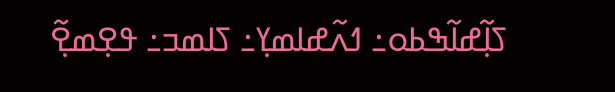ߖߊ߲߬ߝߊ߬ߒߕߋ߸ ߗߍ߬ߝߊߘߌ߲߸ ߖߊߘߏ߸ ߟߐ߲ߘߐ߲߬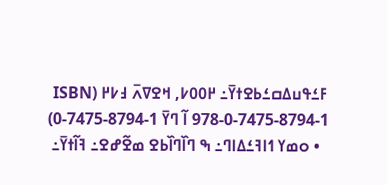ߓߑߟߎߡߛߑߕߐߙߌ߫߸ ߂߀߀߇, ߞߐߜߍ߫ ߃߇߂ (ISBN 978-0-7475-8794-1 ߊ߬ ߣߌ߫ 0-7475-8794-1)
  • ߋߘߌ ߗߊߔߑߡߊߣ߸ ߒ ߣߊ߰ߣߊ߰ߕߐ ߘߐ߬ߝߐ߸ ߔߊ߬ߙߌ߫߸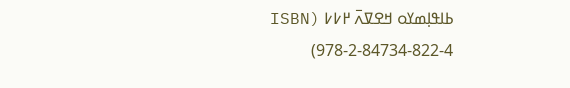ߕߊߟߊ߲ߘߌߋ ߞߐߜߍ߫ ߂߇߇ (ISBN 978-2-84734-822-4)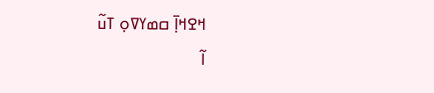ߞߐߞߊ߲߫ ߛߘߌߜߋ߲ ߠߎ߬
ߊ߬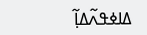ߡߊߦߟߍ߬ߡߊ߲߬